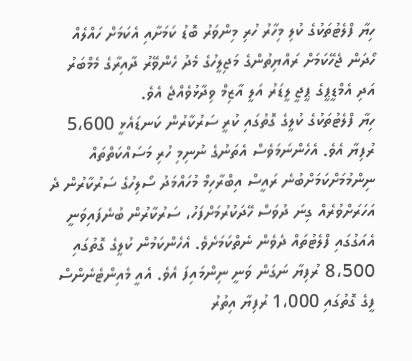ހިޔާ ފްލެޓުތަކުގެ ކުލި މިހާރު ހުރި މިންވަރު ބޮޑު ކަމަށާއި އެކަމަށް ހައްލެއް ހޯދަން ޖެހޭކަމަށް ރައްޔިތުންގެ މަޖިލީހުގެ މެދު ހެންވޭރު ދާއިރާގެ މެމްބަރު އަދި އެމްޑީޕީގެ ޕީޖީ ލީޑަރު އަލީ އާޒިމް ވިދާޅުވެއްޖެ އެވެ.
ހިޔާ ފްލެޓުތަކުގެ ކުލީގެ ގޮތުގައި ކުރީ ސަރުކާރުން ކަނޑައެޅީ 5،600 ރުފިޔާ އެވެ. އެހެންނަމަވެސް އެތަނުގެ ނުނިމި ހުރި މަސައްކަތްތައް ނިންމުމަށްކަމަށްބުނެ ރައީސް އިބްރާހިމް މުހައްމަދު ސޯލިހުގެ ސަރުކާރުން ދެ އަހަރަށްވުރެއް ގިނަ ދުވަސް ހޭދަކުރުމަށްފަހު، ސަރުކާރުން ބުނެފައިވަނީ އެއަގުގައި ފްލެޓުތައް ދެވެން ނެތްކަމަށެވެ. އެހެންކަމުން ކުލީގެ ގޮތުގައި 8،500 ރުފިޔާ ނަގަން ވަނީ ނިންމައިފަ އެވެ. އެއީ މެއިންޓެނެންސް ފީގެ ގޮތުގައި 1،000 ރުފިޔާ އިތުރު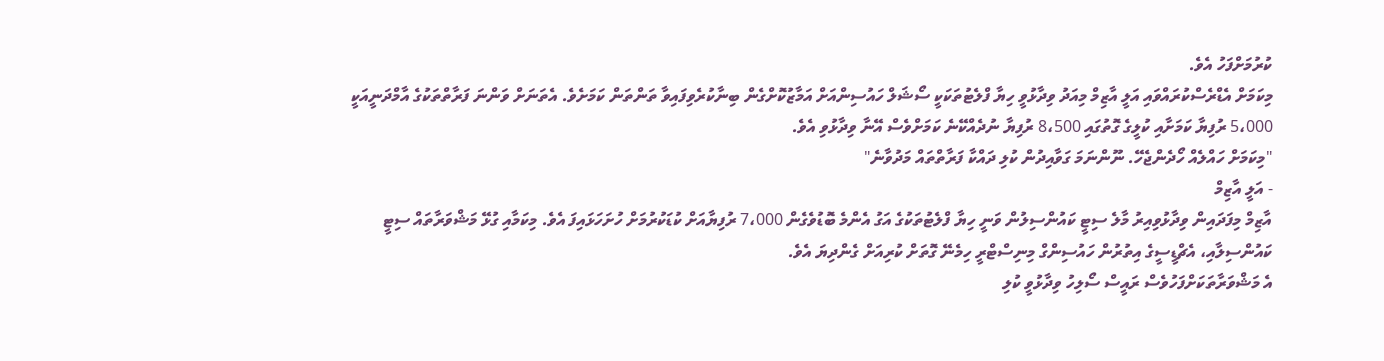ކުރުމަށްފަހު އެވެ.
މިކަމަށް އެޑްރެސްކުރައްވައި އަލީ އާޒިމް މިއަދު ވިދާޅުވީ ހިޔާ ފްލެޓުތަކަކީ ސޯޝަލް ހައުސިންއަށް އަމާޒުކޮށްގެން ބިނާކުރެވިފައިވާ ތަންތަން ކަމަށެވެ. އެތަނަށް ވަންނަ ފަރާތްތަކުގެ އާމްދަނީއަކީ 5،000 ރުފިޔާ ކަމަށާއި ކުލީގެ ގޮތުގައި 8،500 ރުފިޔާ ނުދެއްކޭނެ ކަމަށްވެސް އޭނާ ވިދާޅުވި އެވެ.
"މިކަމަށް ހައްލެއް ހޯދެންޖެހޭ. ނޫންނަމަ ގަވާއިދުން ކުލި ދައްކާ ފަރާތްތައް މަދުވާނެ"
- އަލީ އާޒިމް
އާޒިމް މިފަދައިން ވިދާޅުވިއިރު މާލެ ސިޓީ ކައުންސިލުން ވަނީ ހިޔާ ފްލެޓުތަކުގެ އަގު އެންމެ ބޮޑުވެގެން 7،000 ރުފިޔާއަށް ކުޑަކުރުމަށް ހުށަހަޅައިފަ އެވެ. މިކަމާއި ގުޅޭ މަޝްވަރާތައް ސިޓީ ކައުންސިލާއި، އެޗްޑީސީގެ އިތުރުން ހައުސިންގް މިނިސްޓްރީ ހިމެނޭ ގޮތަށް ކުރިއަށް ގެންދިޔަ އެވެ.
އެ މަޝްވަރާތަކަށްފަހުވެސް ރައީސް ސޯލިހު ވިދާޅުވީ ކުލި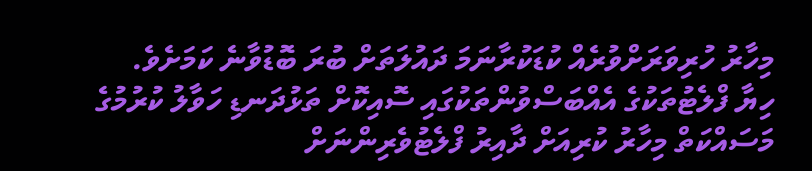މިހާރު ހުރިވަރަށްވުރެއް ކުޑަކުރާނަމަ ދައުލަތަށް ބުރަ ބޮޑުވާނެ ކަމަށެވެ.
ހިޔާ ފްލެޓުތަކުގެ އެއްބަސްވުންތަކުގައި ސޮއިކޮށް ތަޅުދަނޑި ހަވާލު ކުރުމުގެ މަސައްކަތް މިހާރު ކުރިއަށް ދާއިރު ފްލެޓުވެރިންނަށް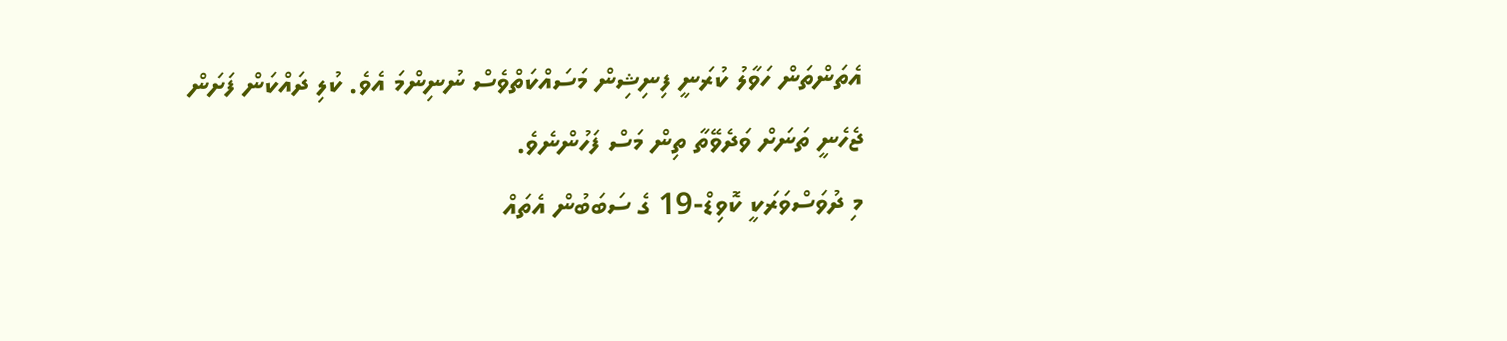އެތަންތަން ހަވާލު ކުރަނީ ފިނިޝިން މަސައްކަތްވެސް ނުނިންމަ އެވެ. ކުލި ދައްކަން ފަށަން ޖެހެނީ ތަނަށް ވަދެވޭތާ ތިން މަސް ފަހުންނެވެ.
މި ދުވަސްވަރަކީ ކޮވިޑް-19 ގެ ސަބަބުން އެތައް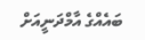ބައެއްގެ އާމްދަނީއަށް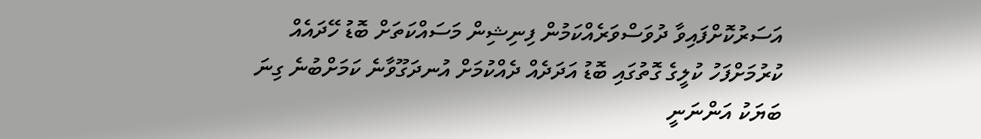އަސަރުކޮށްފައިވާ ދުވަސްވަރެއްކަމުން ފިނިޝިން މަސައްކަތަށް ބޮޑު ހޭދައެއް ކުރުމަށްފަހު ކުލީގެ ގޮތުގައި ބޮޑު އަދަދެއް ދެއްކުމަށް އުނދަގޫވާނެ ކަމަށްބުނެ ގިނަ ބަޔަކު އަންނަނީ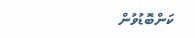ކަންބޮޑުވުން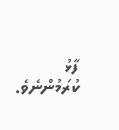ފާޅު ކުރަމުންނެވެ.